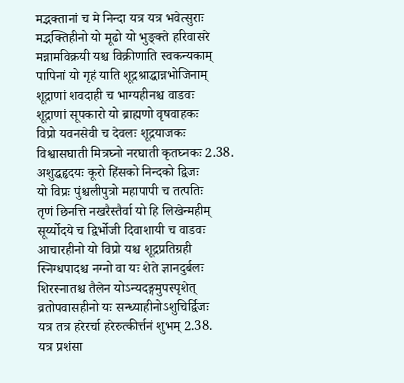मद्भक्तानां च मे निन्दा यत्र यत्र भवेत्सुराः
मद्भक्तिहीनो यो मूढो यो भुङ्क्ते हरिवासरे
मन्नामविक्रयी यश्च विक्रीणाति स्वकन्यकाम्
पापिनां यो गृहं याति शूद्रश्राद्धान्नभोजिनाम्
शूद्राणां शवदाही च भाग्यहीनश्च वाडवः
शूद्राणां सूपकारो यो ब्राह्मणो वृषवाहकः
विप्रो यवनसेवी च देवलः शूद्रयाजकः
विश्वासघाती मित्रघ्नो नरघाती कृतघ्नकः 2.38.
अशुद्धहृदयः कूरो हिंसको निन्दको द्विजः
यो विप्रः पुंश्चलीपुत्रो महापापी च तत्पतिः
तृणं छिनत्ति नखरैस्तैर्वा यो हि लिखेन्महीम्
सूर्य्योदये च द्विर्भोजी दिवाशायी च वाडवः
आचारहीनो यो विप्रो यश्च शूद्रप्रतिग्रही
स्निग्धपादश्च नग्नो वा यः शेते ज्ञानदुर्बलः
शिरस्नातश्च तैलेन योऽन्यदङ्गमुपस्पृशेत्
व्रतोपवासहीनो यः सन्ध्याहीनोऽशुचिर्द्विजः
यत्र तत्र हरेरर्चा हरेरुत्कीर्त्तनं शुभम् 2.38.
यत्र प्रशंसा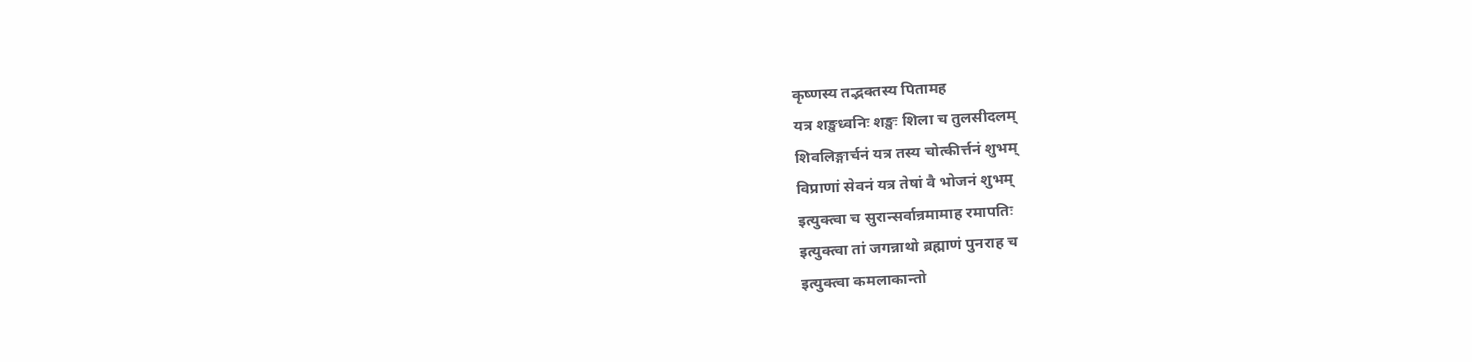कृष्णस्य तद्भक्तस्य पितामह
यत्र शङ्खध्वनिः शङ्खः शिला च तुलसीदलम्
शिवलिङ्गार्चनं यत्र तस्य चोत्कीर्त्तनं शुभम्
विप्राणां सेवनं यत्र तेषां वै भोजनं शुभम्
इत्युक्त्वा च सुरान्सर्वान्रमामाह रमापतिः
इत्युक्त्वा तां जगन्नाथो ब्रह्माणं पुनराह च
इत्युक्त्वा कमलाकान्तो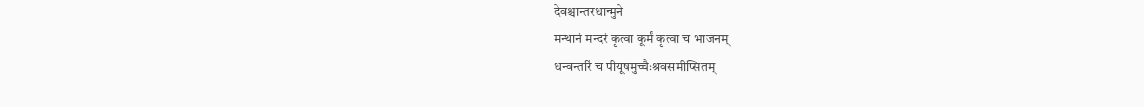देवश्चान्तरधान्मुने
मन्थानं मन्दरं कृत्वा कूर्मं कृत्वा च भाजनम्
धन्वन्तरिं च पीयूषमुच्चैःश्रवसमीप्सितम्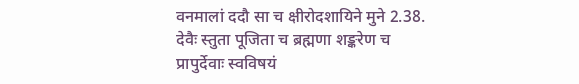वनमालां ददौ सा च क्षीरोदशायिने मुने 2.38.
देवैः स्तुता पूजिता च ब्रह्मणा शङ्करेण च
प्रापुर्देवाः स्वविषयं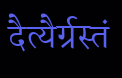दैत्यैर्ग्रस्तं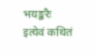भयङ्करैः
इत्येवं कथितं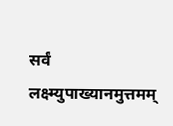सर्वं लक्ष्म्युपाख्यानमुत्तमम्